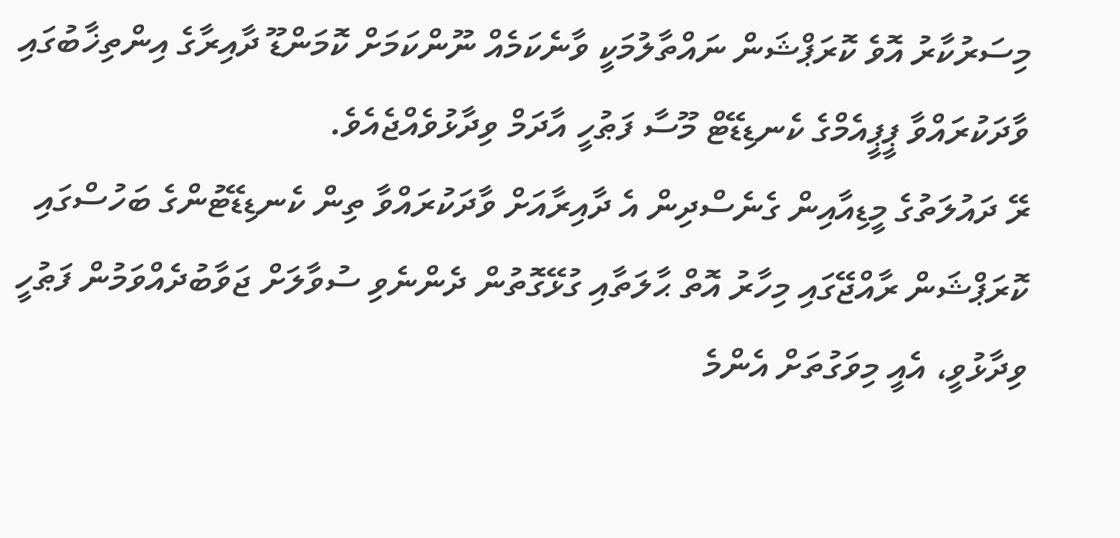މިސަރުކާރު އޮވެ ކޮރަޕްޝަން ނައްތާލުމަކީ ވާނެކަމެއް ނޫންކަމަށް ކޮމަންޑޫ ދާއިރާގެ އިންތިޚާބުގައި ވާދަކުރައްވާ ޕީޕީއެމްގެ ކެނޑިޑޭޓް މޫސާ ފަޠުހީ އާދަމް ވިދާޅުވެއްޖެއެވެ.
ރޭ ދައުލަތުގެ މީޑިއާއިން ގެނެސްދިން އެ ދާއިރާއަށް ވާދަކުރައްވާ ތިން ކެނޑިޑޭޓުންގެ ބަހުސްގައި ކޮރަޕްޝަން ރާއްޖޭގައި މިހާރު އޮތް ޙާލަތާއި ގުޅޭގޮތުން ދެންނެވި ސުވާލަށް ޖަވާބުދެއްވަމުން ފަޠުހީ ވިދާޅުވީ، އެއީ މިވަގުތަށް އެންމެ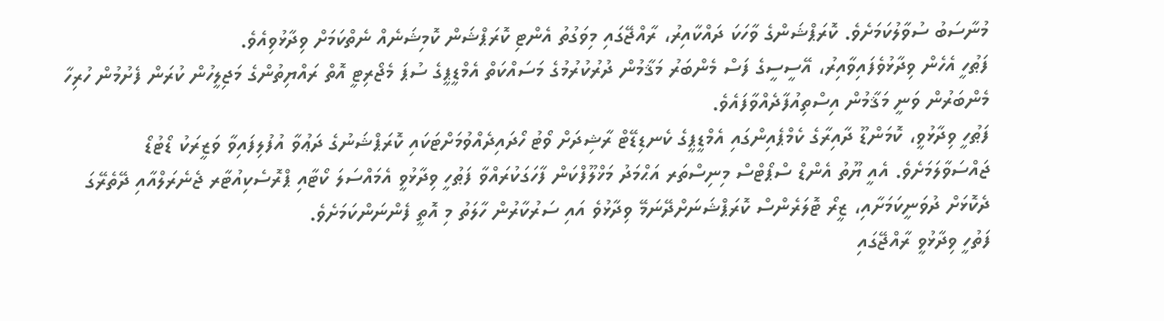މުނާސަބު ސުވާލުކަމަށެވެ. ކޮރަޕްޝަންގެ ވާހަކަ ދައްކާއިރު، ރާއްޖޭގައި މިވަގުތު އެންޓި ކޮރަޕްޝަން ކޮމިޝަނެއް ނެތްކަމަށް ވިދާޅުވިއެވެ.
ފަޠުހީ އެހެން ވިދާޅުވެފައިވާއިރު، އޭސީސީގެ ފަސް މެންބަރު މަޤާމުން ދުރުކުރުމުގެ މަސައްކަތް އެމްޑީޕީގެ ސުޕަ މެޖޯރިޓީ އޮތް ރައްޔިތުންގެ މަޖިލީހުން ކުރަން ފެށުމުން ހުރިހާ މެންބަރުން ވަނީ މަޤާމުން އިސްތިއުފާދެއްވާފައެވެ.
ފަޠުހީ ވިދާޅުވީ، ކޮމަންޑޫ ދާއިރާގެ ކެމްޕެއިންގައި އެމްޑީޕީގެ ކެނޑިޑޭޓް ރާޝިދަށް ވޯޓު ހޯދައިދެއްވުމަށްޓަކައި ކޮރަޕްޝަނުގެ ދަޢުވާ އުފުލިފައިވާ ވަޒީރަކު ޑޯޓުޑޯ ޖައްސަވާލަމަށެވެ. އެއީ ޔޫތު އެންޑް ސްޕޯޓްސް މިނިސްތަރ އަޙްމަދު މަޚްލޫފްކަން ފާހަގަކުރައްވާ ފަޠުހީ ވިދާޅުވީ އެމައްސަލަ ކޯޓާއި ޕްރޮސެކިއުޓާރ ޖެނެރަލްއާއި ދޭތެރޭގަ ދެކޮޅަށް ދުވަނީކަމަށާއި، ޒީރޯ ޓޮލަރެންސް ކޮރަޕްޝަނަށްދޭނަމޭ ވިދާޅުވެ އައި ސަރުކާރުން ހާލަތު މި އޮތީ ފެންނަންކަމަށެވެ.
ފަތުހީ ވިދާޅުވީ ރާއްޖޭގައި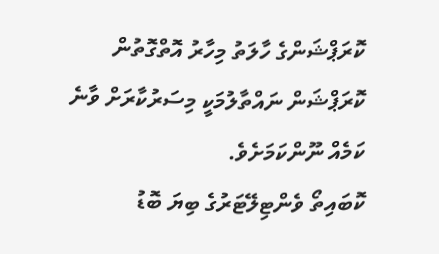ކޮރަޕްޝަންގެ ހާލަތު މިހާރު އޮތްގޮތުން ކޮރަޕްޝަން ނައްތާލުމަކީ މިސަރުކާރަށް ވާނެ ކަމެއް ނޫންކަމަށެވެ.
ކޮބައިތޯ ވެންޓިލޭޓަރުގެ ބިޔަ ބޮޑު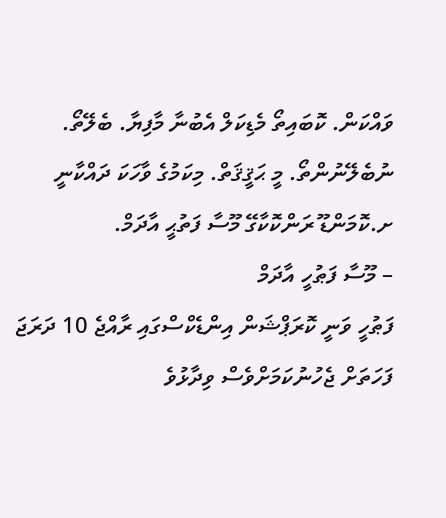ވައްކަން. ކޮބައިތޯ މެޑިކަލް އެބުނާ މާފިޔާ. ބެލޭތޯ. ނުބެލޭނުންތޯ. މީ ޙަޤީޤަތް. މިކަމުގެ ވާހަކަ ދައްކާނީ ށ.ކޮމަންޑޫ ރަންކޮކާގޭ މޫސާ ފަތުޙީ އާދަމް.
– މޫސާ ފަޠުހީ އާދަމް
ފަޠުހީ ވަނީ ކޮރަޕްޝަން އިންޑެކްސްގައި ރާއްޖެ 10 ދަރަޖަ ފަހަތަށް ޖެހުނުކަމަށްވެސް ވިދާޅުވެ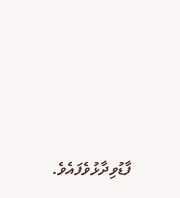ފާޑުވިދާޅުވެފައެވެ.